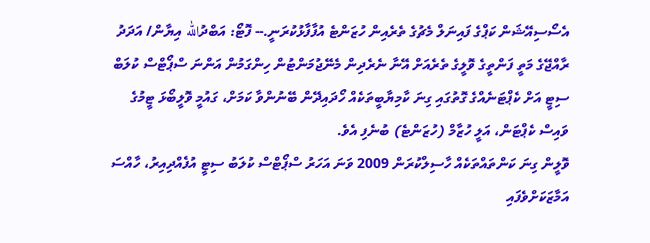އެސޯސިއޭޝަން ކަޕްގެ ފައިނަލް މެޗުގެ ތެރެއިން ހުޒަންޓެ އުފާފާޅުކުރަނީ.-- ފޮޓޯ: އަބްދުالله އިޔާން/ އަދަދު
ރާއްޖޭގެ މަތީ ފަންތީގެ ވޮލީގެ ތެރެއަށް އޭނާ ނެރެދިން މެނޭޖުމަންޓުން ހިންގަމުން އަންނަ ސްޕޯޓްސް ކުލަބް ސިޓީ އަށް ކެޕްޓަނެއްގެ ގޮތުގައި ގިނަ ކާމިޔާބީތަކެއް ހޯދައިދޭން ބޭނުންވާ ކަމަށް، ގައުމީ ވޮލީބޯޅަ ޓީމުގެ ވައިސް ކެޕްޓަން، އަލީ ހުޒާމް (ހުޒަންޓެ) ބުނެފި އެވެ.
ވޮލީން ގިނަ ކަންތައްތަކެއް ހާސިލްކުރަން 2009 ވަނަ އަހަރު ސްޕޯޓްސް ކުލަބު ސިޓީ އުފެއްދިއިރު، ހާއްސަ އަމާޒަކަށްވެފައި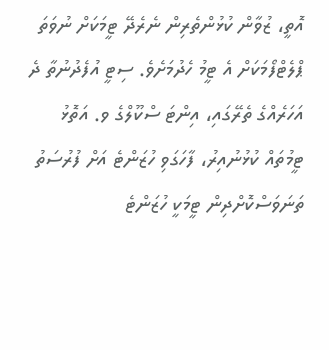އޮތީ، ޒުވާން ކުޅުންތެރިން ނެރެދޭ ޓީމަކަށް ނުވަތަ ޕްލެޓްފޯމަކަށް އެ ޓީމު ހެދުމަށެވެ. ސިޓީ އުފެދުނުތާ ދެ އަހަރެއްގެ ތެރޭގައި، އިންޓަ ސްކޫލްގެ ވ. އަތޮޅު ޓީމުތައް ކުޅުނުއިރު، ފާހަގަވި ހުޒަންޓެ އަށް ފުރުސަތު ތަނަވަސްކޮށްދިން ޓީމަކީ ހުޒަންޓެ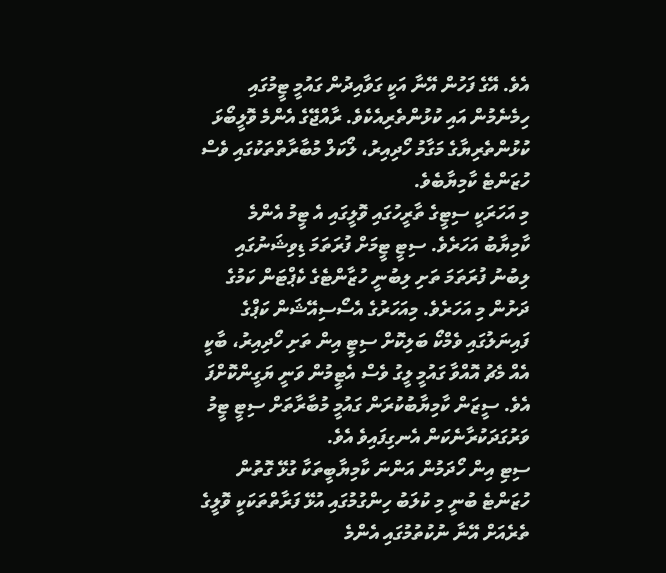އެވެ. އޭގެ ފަހުން އޭނާ އަކީ ގަވާއިދުން ގައުމީ ޓީމުގައި ހިމެނެމުން އައި ކުޅުންތެރިއެކެވެ. ރާއްޖޭގެ އެންމެ ވޮލީބޯޅަ ކުޅުންތެރިޔާގެ މަގާމު ހޯދިއިރު، ލޯކަލް މުބާރާތްތަކުގައި ވެސް ހުޒަންޓެ ކާމިޔާބެވެ.
މި އަހަރަކީ ސިޓީގެ ތާރީހުގައި ވޮލީގައި އެ ޓީމު އެންމެ ކާމިޔާބު އަހަރެވެ. ސިޓީ ޓީމަށް ފުރަތަމަ ޑިވިޝަނުގައި ލިބުނު ފުރަތަމަ ތަށި ލިބުނީ ހުޒާންޓެގެ ކެޕްޓަން ކަމުގެ ދަށުން މި އަހަރެވެ. މިއަހަރުގެ އެސޯސިއޭޝަން ކަޕްގެ ފައިނަލުގައި ވެމްކޯ ބަލިކޮށް ސިޓީ އިން ތަށި ހޯދިއިރު، ބާކީ އެއް މެޗު އޮއްވާ ގައުމީ ލީގު ވެސް އެޓީމުން ވަނީ ޔަގީންކޮށްފަ އެވެ. ސީޒަން ކާމިޔާބުކުރަން ގައުމީ މުބާރާތަށް ސިޓީ ޓީމު ވަރުގަދަކުރާނެކަން އެނގިފައިވެ އެވެ.
ސިޓި އިން ހޯދަމުން އަންނަ ކާމިޔާބީތަކާ ގުޅޭ ގޮތުން ހުޒަންޓެ ބުނީ މި ކުލަބު ހިންގުމުގައި އުޅޭ ފަރާތްތަކަކީ ވޮލީގެ ތެރެއަށް އޭނާ ނުކުތުމުގައި އެންމެ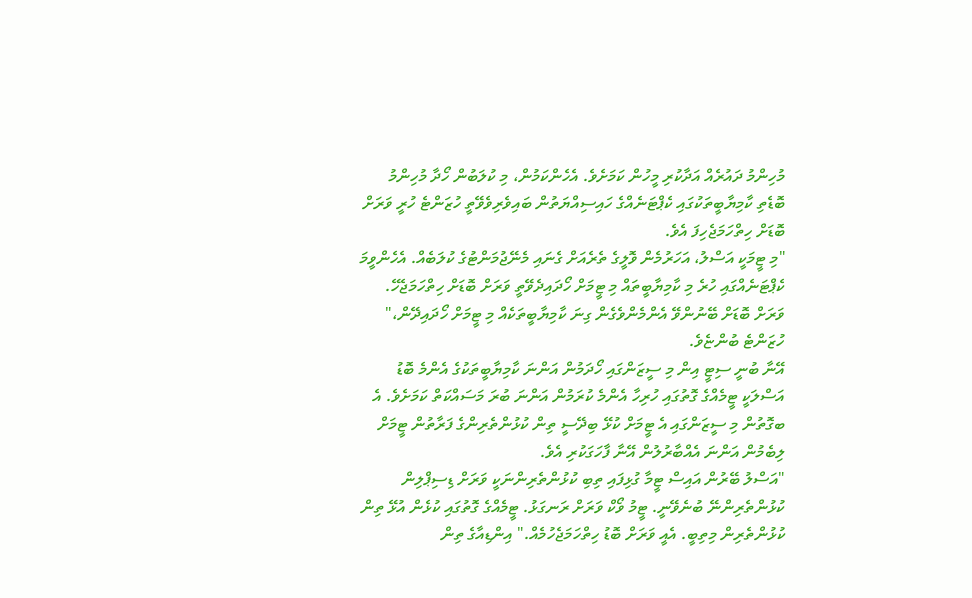މުހިންމު ދައުރެއް އަދާކުރި މީހުން ކަމަށެވެ. އެހެންކަމުން، މި ކުލަބުން ހޯދާ މުހިންމު ބޮޑެތި ކާމިޔާބީތަކުގައި ކެޕްޓަނެއްގެ ހައިސިއްޔަތުން ބައިވެރިވެވޭތީ ހުޒަންޓެ ހުރީ ވަރަށް ބޮޑަށް ހިތްހަމަޖެހިފަ އެވެ.
"މި ޓީމަކީ އަސްލު، އަހަރުމެން ވޮލީގެ ތެރެއަށް ގެނައި މެނޭޖުމަންޓުގެ ކުލަބެއް. އެހެންވީމަ ކެޕްޓަނެއްގައި ހުރެ މި ކާމިޔާބީތައް މި ޓީމަށް ހޯދައިދެވޭތީ ވަރަށް ބޮޑަށް ހިތްހަމަޖެހޭ. ވަރަށް ބޮޑަށް ބޭނުންވޭ އެންމެންވެގެން ގިނަ ކާމިޔާބީތަކެއް މި ޓީމަށް ހޯދައިދޭން،" ހުޒަންޓެ ބުންޏެވެ.
އޭނާ ބުނީ ސިޓީ އިން މި ސީޒަންގައި ހޯދަމުން އަންނަ ކާމިޔާބީތަކުގެ އެންމެ ބޮޑު އަސްލަކީ ޓީމެއްގެ ގޮތުގައި ހުރިހާ އެންމެ ކުރަމުން އަންނަ ބުރަ މަސައްކަތް ކަމަށެވެ. އެ ބގޮތުން މި ސީޒަންގައި އެ ޓީމަށް ކުޅޭ ބިދޭސީ ތިން ކުޅުންތެރިންގެ ފަރާތުން ޓީމަށް ލިބެމުން އަންނަ އެއްބާރުލުން އޭނާ ފާހަގަކުރި އެވެ.
"އަސްލު ބޭރުން އައިސް ޓީމާ ގުޅިފައި ތިބި ކުޅުންތެރިންނަކީ ވަރަށް ޑިސިޕްލިން ކުޅުންތެރިންނޭ ބުނެވޭނީ. ޓީމު ވޯކް ވަރަށް ރަނގަޅު. ޓީމެއްގެ ގޮތުގައި ކުޅެން އުޅޭ ތިން ކުޅުންތެރިން މިތިބީ. އެއީ ވަރަށް ބޮޑު ހިތްހަމަޖެހުމެއް." އިންޑިއާގެ ތިން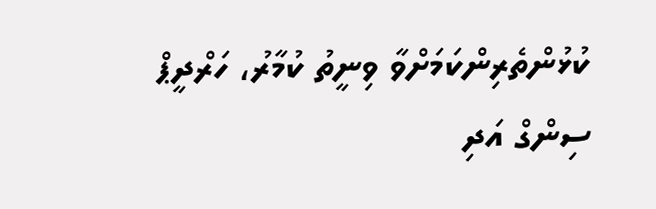ކުޅުންތެރިންކަމަށްވާ ވިނީތު ކުމާރު، ހަރްދީޕް ސިންގް އަދި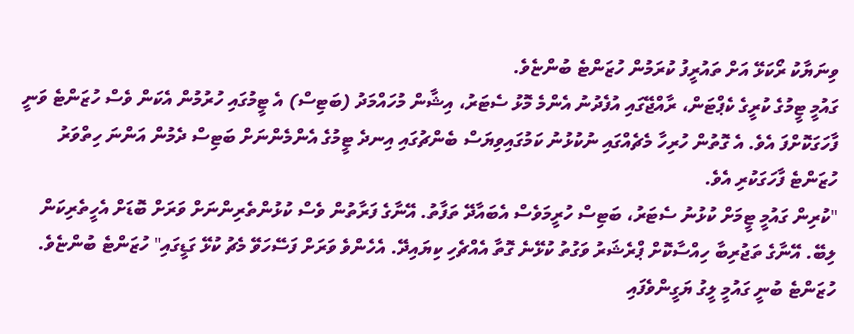ވިނަޔާކު ރޯކަޅޭ އަށް ތައުރީފު ކުރަމުން ހުޒަންޓެ ބުންޏެވެ.
ގައުމީ ޓީމުގެ ކުރީގެ ކެޕްޓަން، ރާއްޖޭގައި އުފެދުނު އެންމެ މޮޅު ސެޓަރު، އިޝާން މުހައްމަދު (ބަޓިސް) އެ ޓީމުގައި ހުރުމުން އެކަން ވެސް ހުޒަންޓެ ވަނީ ފާހަގަކޮށްފަ އެވެ. އެ ގޮތުން ހުރިހާ މެޗެއްގައި ނުކުޅުނު ކަމުގައިވިޔަސް ބެންޗުގައި އިނދެ ޓީމުގެ އެންމެންނަށް ބަޓިސް ދެމުން އަންނަ ހިތްވަރު ހުޒަންޓެ ފާހަގަކުރި އެވެ.
"ކުރިން ގައުމީ ޓީމަށް ކުޅުނު ސެޓަރު، ބަޓިސް ހުރީމަވެސް އެބައާދޭ ތަފާތު. އޭނާގެ ފަރާތުން ވެސް ކުޅުންތެރިންނަށް ވަރަށް ބޮޑަށް އެހީތެރިކަން ލިބޭ. އޭނާގެ ތަޖުރިބާ ހިއްސާކޮށް ޕްރެޝަރު ވަގުތު ކުޅޭނެ ގޮތާ އެއްޗެހި ކިޔައިދޭ. އެހެންވެ ވަރަށް ފަސޭހަވޭ މެޗު ކުޅޭ ގަޑީގައި" ހުޒަންޓެ ބުންޏެވެ.
ހުޒަންޓެ ބުނީ ގައުމީ ލީގު ޔަގީންވެފައި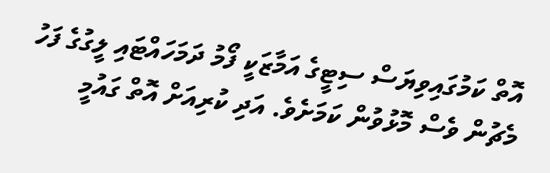އޮތް ކަމުގައިވިޔަސް ސިޓީގެ އަމާޒަކީ ފޯމު ދަމަހައްޓައި ލީގުގެ ފަހު މެޗުން ވެސް މޮޅުވުން ކަމަށެވެ. އަދި ކުރިއަށް އޮތް ގައުމީ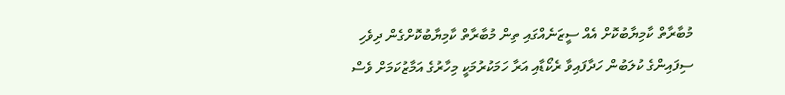މުބާރާތް ކާމިޔާބުކޮށް އެއް ސީޒަނެއްގައި ތިން މުބާރާތް ކާމިޔާބުކޮށްގެން ދިވެހި ސިފައިންގެ ކުލަބުން ހަދާފައިވާ ރެކޯޑާއި އަރާ ހަމަކުރުމަކީ މިހާރުގެ އަމާޒުކަމަށް ވެސް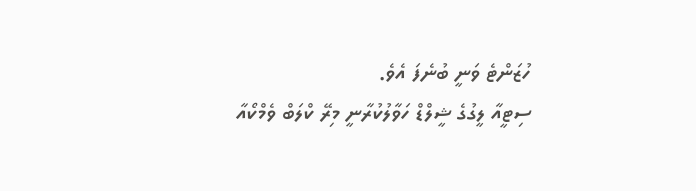ހުޒަންޓެ ވަނީ ބުނެފަ އެވެ.
ސިޓީއާ ލީގުގެ ޝީލްޑް ހަވާލުކުރާނީ މިރޭ ކްލަބް ވެމްކޯއާ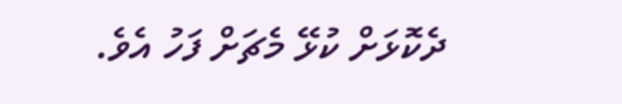ދެކޮޅަށް ކުޅޭ މެޗަށް ފަހު އެވެ.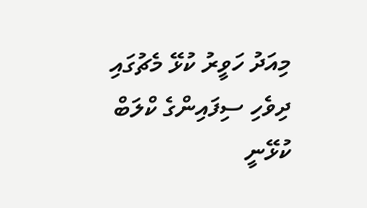މިއަދު ހަވީރު ކުޅޭ މެޗުގައި ދިވެހި ސިފައިންގެ ކްލަބް ކުޅޭނީ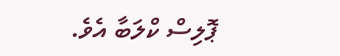ޕޮލިސް ކްލަބާ އެވެ.